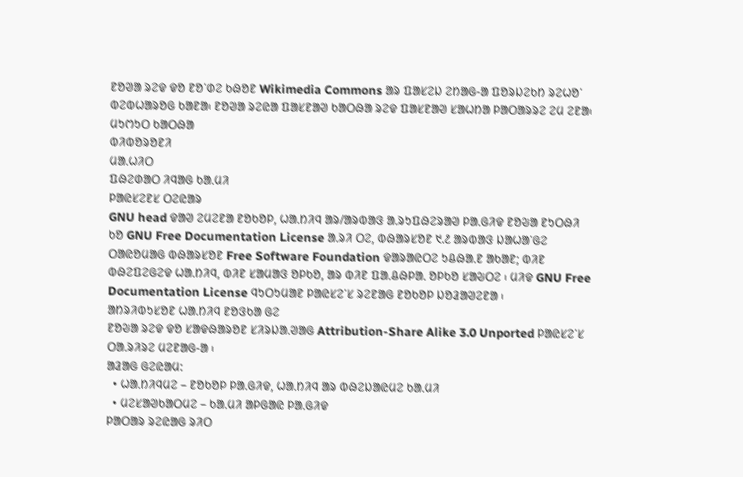ᱱᱚᱣᱟ ᱨᱮᱫ ᱫᱚ ᱱᱚᱸᱰᱮ ᱠᱷᱚᱱ Wikimedia Commons ᱟᱨ ᱯᱟᱥᱮᱡ ᱮᱴᱟᱜ-ᱟ ᱯᱚᱨᱡᱮᱠᱴ ᱨᱮᱦᱚᱸ ᱵᱮᱵᱦᱟᱨᱚᱜ ᱠᱟᱱᱟ᱾ ᱱᱚᱣᱟ ᱨᱮᱭᱟ ᱯᱟᱥᱱᱟᱣ ᱠᱟᱛᱷᱟ ᱨᱮᱫ ᱯᱟᱥᱱᱟᱣ ᱥᱟᱦᱴᱟ ᱞᱟᱛᱟᱨᱨᱮ ᱮᱢ ᱮᱱᱟ᱾
ᱢᱩᱬᱩᱛ ᱠᱟᱛᱷᱟ
ᱵᱤᱵᱚᱨᱚᱱᱤ
ᱢᱟᱹᱦᱤᱛ
ᱯᱷᱮᱰᱟᱛ ᱤᱧᱟᱜ ᱠᱟᱹᱢᱤ
ᱞᱟᱭᱥᱮᱱᱥ ᱛᱮᱭᱟᱨ
GNU head ᱫᱟᱣ ᱮᱢᱮᱱᱟ ᱱᱚᱠᱚᱞ, ᱦᱟᱹᱴᱤᱧ ᱟᱨ/ᱟᱨᱵᱟᱝ ᱟᱹᱨᱩᱯᱷᱮᱨᱟᱣ ᱞᱟᱹᱜᱤᱫ ᱱᱚᱶᱟ ᱱᱩᱛᱷᱤ ᱠᱚ GNU Free Documentation License ᱟᱹᱨᱤ ᱛᱮ, ᱵᱷᱟᱨᱥᱚᱱ ᱑.᱒ ᱟᱨᱵᱟᱝ ᱡᱟᱦᱟᱸᱜᱮ ᱛᱟᱭᱚᱢᱟᱜ ᱵᱷᱟᱨᱥᱚᱱ Free Software Foundation ᱫᱟᱨᱟᱭᱛᱮ ᱩᱪᱷᱟᱹᱱ ᱟᱠᱟᱱ; ᱵᱤᱱ ᱵᱷᱮᱯᱮᱜᱮᱫ ᱦᱟᱹᱴᱤᱧ, ᱵᱤᱱ ᱥᱟᱢᱟᱝ ᱚᱞᱠᱚ, ᱟᱨ ᱵᱤᱱ ᱯᱟᱹᱪᱷᱞᱟᱹ ᱚᱞᱠᱚ ᱥᱟᱶᱛᱮ ᱾ ᱢᱤᱫ GNU Free Documentation License ᱧᱩᱛᱩᱢᱟᱱ ᱞᱟᱭᱥᱮᱸᱥ ᱨᱮᱱᱟᱜ ᱱᱚᱠᱚᱞ ᱡᱚᱲᱟᱣᱮᱱᱟ ᱾
ᱟᱴᱨᱤᱵᱩᱥᱚᱱ ᱦᱟᱹᱴᱤᱧ ᱱᱚᱝᱠᱟ ᱜᱮ
ᱱᱚᱶᱟ ᱨᱮᱫ ᱫᱚ ᱥᱟᱫᱷᱟᱨᱚᱱ ᱥᱤᱨᱡᱟᱹᱣᱟᱜ Attribution-Share Alike 3.0 Unported ᱞᱟᱭᱥᱮᱸᱥ ᱛᱟᱹᱨᱤᱨᱮ ᱢᱮᱱᱟᱜ-ᱟ ᱾
ᱟᱲᱟᱜ ᱜᱮᱭᱟᱢ:
  • ᱦᱟᱹᱴᱤᱧᱢᱮ – ᱱᱚᱠᱚᱞ ᱞᱟᱹᱜᱤᱫ, ᱦᱟᱹᱴᱤᱧ ᱟᱨ ᱵᱷᱮᱡᱟᱭᱢᱮ ᱠᱟᱹᱢᱤ
  • ᱢᱮᱥᱟᱣᱠᱟᱛᱢᱮ – ᱠᱟᱹᱢᱤ ᱟᱞᱜᱟᱭ ᱞᱟᱹᱜᱤᱫ
ᱞᱟᱛᱟᱨ ᱨᱮᱭᱟᱜ ᱨᱤᱛ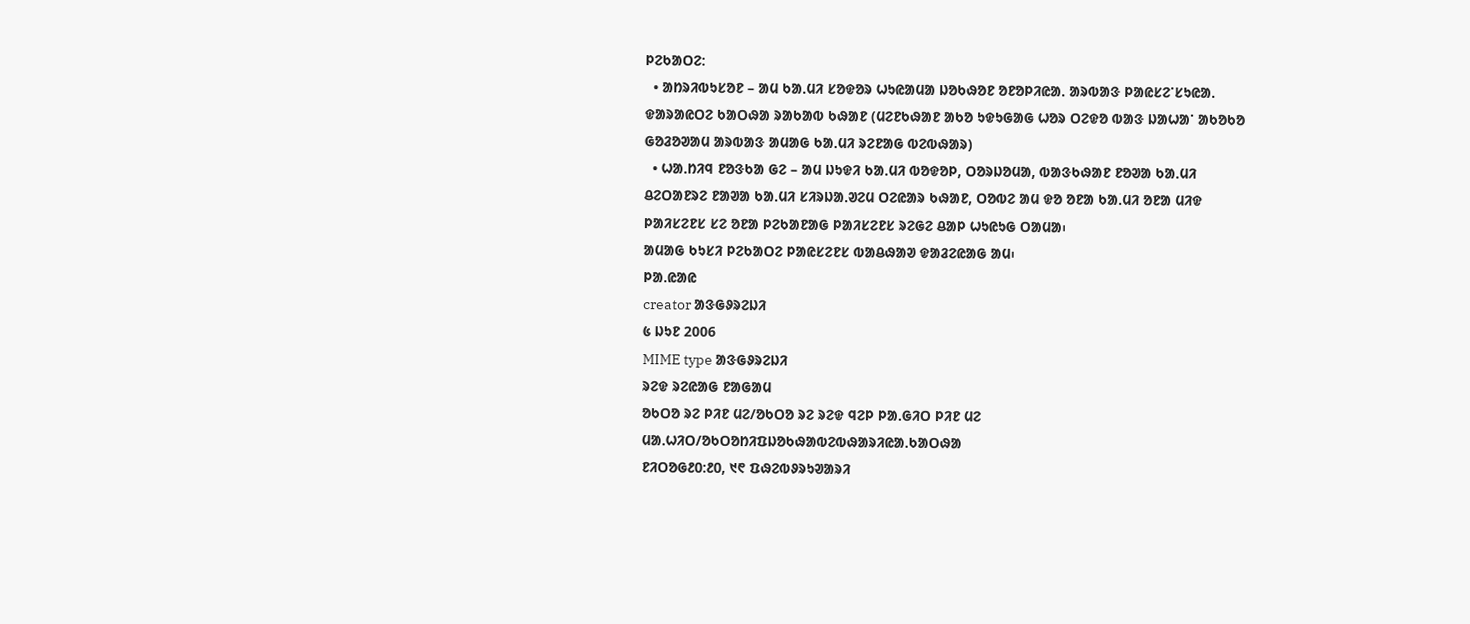ᱞᱮᱠᱟᱛᱮ:
  • ᱟᱴᱨᱤᱵᱩᱥᱚᱱ – ᱟᱢ ᱠᱟᱹᱢᱤ ᱥᱚᱫᱚᱨ ᱦᱩᱭᱟᱢᱟ ᱡᱚᱠᱷᱚᱱ ᱚᱱᱚᱞᱤᱭᱟᱹ ᱟᱨᱵᱟᱝ ᱞᱟᱭᱥᱮᱸᱥᱩᱭᱟᱹ ᱫᱟᱨᱟᱭᱛᱮ ᱠᱟᱛᱷᱟ ᱨᱟᱠᱟᱵ ᱠᱷᱟᱱ (ᱢᱮᱱᱠᱷᱟᱱ ᱟᱠᱚ ᱩᱫᱩᱜᱟᱜ ᱦᱚᱨ ᱛᱮᱫᱚ ᱵᱟᱝ ᱡᱟᱦᱟᱸ ᱟᱠᱚᱠᱚ ᱜᱚᱲᱚᱣᱟᱢ ᱟᱨᱵᱟᱝ ᱟᱢᱟᱜ ᱠᱟᱹᱢᱤ ᱨᱮᱱᱟᱜ ᱵᱮᱵᱷᱟᱨ)
  • ᱦᱟᱹᱴᱤᱧ ᱱᱚᱝᱠᱟ ᱜᱮ – ᱟᱢ ᱡᱩᱫᱤ ᱠᱟᱹᱢᱤ ᱵᱚᱫᱚᱞ, ᱛᱚᱨᱡᱚᱢᱟ, ᱵᱟᱝᱠᱷᱟᱱ ᱱᱚᱣᱟ ᱠᱟᱹᱢᱤ ᱪᱮᱛᱟᱱᱨᱮ ᱱᱟᱣᱟ ᱠᱟᱹᱢᱤ ᱥᱤᱨᱡᱟᱹᱣᱮᱢ ᱛᱮᱭᱟᱨ ᱠᱷᱟᱱ, ᱛᱚᱵᱮ ᱟᱢ ᱫᱚ ᱚᱱᱟ ᱠᱟᱹᱢᱤ ᱚᱱᱟ ᱢᱤᱫ ᱞᱟᱤᱥᱮᱱᱥ ᱥᱮ ᱚᱱᱟ ᱞᱮᱠᱟᱱᱟᱜ ᱞᱟᱤᱥᱮᱱᱥ ᱨᱮᱜᱮ ᱪᱟᱞ ᱦᱩᱭᱩᱜ ᱛᱟᱢᱟ᱾
ᱟᱢᱟᱜ ᱠᱩᱥᱤ ᱞᱮᱠᱟᱛᱮ ᱞᱟᱭᱥᱮᱱᱥ ᱵᱟᱪᱷᱟᱣ ᱫᱟᱲᱮᱭᱟᱜ ᱟᱢ᱾
ᱞᱟ.ᱭᱟᱭ
creator ᱟᱝᱜᱽᱨᱮᱡᱤ
᱕ ᱡᱩᱱ 2006
MIME type ᱟᱝᱜᱽᱨᱮᱡᱤ
ᱨᱮᱫ ᱨᱮᱭᱟᱜ ᱱᱟᱜᱟᱢ
ᱚᱠᱛᱚ ᱨᱮ ᱞᱤᱱ ᱢᱮ/ᱚᱠᱛᱚ ᱨᱮ ᱨᱮᱫ ᱧᱮᱞ ᱞᱟᱹᱜᱤᱛ ᱞᱤᱱ ᱢᱮ
ᱢᱟᱹᱦᱤᱛ/ᱚᱠᱛᱚᱴᱤᱯᱡᱚᱠᱷᱟᱵᱮᱵᱷᱟᱨᱤᱭᱟᱹᱠᱟᱛᱷᱟ
ᱱᱤᱛᱚᱜ᱒᱐:᱒᱐, ᱑᱖ ᱯᱷᱮᱵᱽᱨᱩᱣᱟᱨᱤ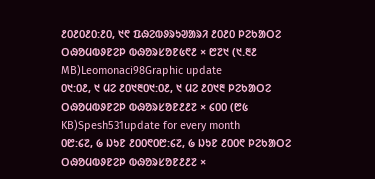᱒᱐᱒᱐᱒᱐:᱒᱐, ᱑᱖ ᱯᱷᱮᱵᱽᱨᱩᱣᱟᱨᱤ ᱒᱐᱒᱐ ᱞᱮᱠᱟᱛᱮ ᱛᱷᱚᱢᱵᱽᱱᱮᱞ ᱵᱷᱚᱨᱥᱚᱱ᱕᱖᱒ × ᱘᱗᱑ (᱑.᱓᱒ MB)Leomonaci98Graphic update
᱐᱑:᱐᱒, ᱑ ᱢᱮ ᱒᱐᱑᱓᱐᱑:᱐᱒, ᱑ ᱢᱮ ᱒᱐᱑᱓ ᱞᱮᱠᱟᱛᱮ ᱛᱷᱚᱢᱵᱽᱱᱮᱞ ᱵᱷᱚᱨᱥᱚᱱ᱒᱒᱗ × ᱔᱐᱐ (᱘᱕ KB)Spesh531update for every month
᱐᱘:᱔᱗, ᱙ ᱡᱩᱱ ᱒᱐᱐᱖᱐᱘:᱔᱗, ᱙ ᱡᱩᱱ ᱒᱐᱐᱖ ᱞᱮᱠᱟᱛᱮ ᱛᱷᱚᱢᱵᱽᱱᱮᱞ ᱵᱷᱚᱨᱥᱚᱱ᱒᱒᱗ ×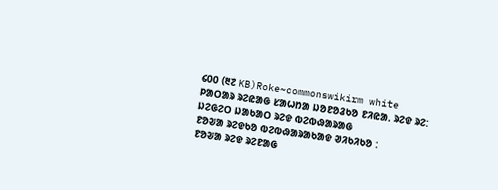᱔᱐᱐ (᱓᱗ KB)Roke~commonswikirm white
ᱞᱟᱛᱟᱨ ᱨᱮᱭᱟᱜ ᱥᱟᱦᱴᱟ ᱡᱚᱱᱚᱲᱠᱚ ᱱᱤᱭᱟᱹ ᱨᱮᱫ ᱨᱮ:
ᱡᱮᱜᱮᱛ ᱡᱟᱠᱟᱛ ᱨᱮᱫ ᱵᱮᱵᱷᱟᱨᱟᱜ
ᱱᱚᱶᱟ ᱨᱮᱫᱠᱚ ᱵᱮᱵᱷᱟᱨᱟᱠᱟᱫ ᱣᱤᱠᱤᱠᱚ :
ᱱᱚᱶᱟ ᱨᱮᱫ ᱨᱮᱱᱟᱜ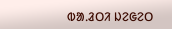ᱵᱟᱹᱲᱛᱤ ᱡᱮᱜᱮᱛ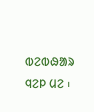ᱵᱮᱵᱷᱟᱨ ᱧᱮᱞ ᱢᱮ ᱾